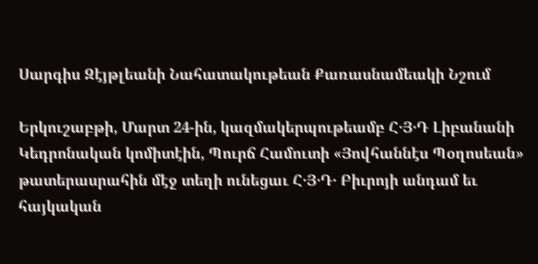Սարգիս Զէյթլեանի Նահատակութեան Քառասնամեակի Նշում

Երկուշաբթի, Մարտ 24-ին, կազմակերպութեամբ Հ․Յ․Դ Լիբանանի Կեդրոնական կոմիտէին, Պուրճ Համուտի «Յովհաննէս Պօղոսեան» թատերասրահին մէջ տեղի ունեցաւ Հ․Յ․Դ․ Բիւրոյի անդամ եւ հայկական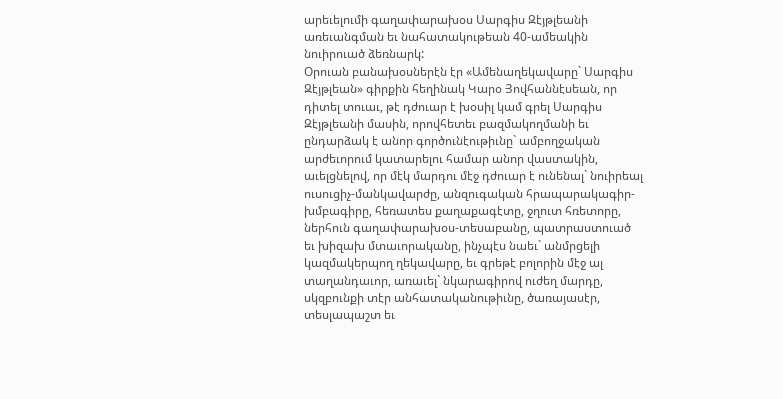արեւելումի գաղափարախօս Սարգիս Զէյթլեանի առեւանգման եւ նահատակութեան 40-ամեակին նուիրուած ձեռնարկ:
Օրուան բանախօսներէն էր «Ամենաղեկավարը` Սարգիս Զէյթլեան» գիրքին հեղինակ Կարօ Յովհաննէսեան, որ դիտել տուաւ, թէ դժուար է խօսիլ կամ գրել Սարգիս Զէյթլեանի մասին, որովհետեւ բազմակողմանի եւ ընդարձակ է անոր գործունէութիւնը` ամբողջական արժեւորում կատարելու համար անոր վաստակին, աւելցնելով, որ մէկ մարդու մէջ դժուար է ունենալ` նուիրեալ ուսուցիչ-մանկավարժը, անզուգական հրապարակագիր-խմբագիրը, հեռատես քաղաքագէտը, ջղուտ հռետորը, ներհուն գաղափարախօս-տեսաբանը, պատրաստուած եւ խիզախ մտաւորականը, ինչպէս նաեւ` անմրցելի կազմակերպող ղեկավարը, եւ գրեթէ բոլորին մէջ ալ տաղանդաւոր, առաւել` նկարագիրով ուժեղ մարդը, սկզբունքի տէր անհատականութիւնը, ծառայասէր, տեսլապաշտ եւ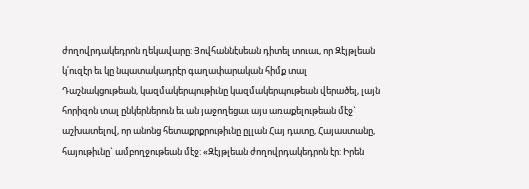ժողովրդակեդրոն ղեկավարը: Յովհաննէսեան դիտել տուաւ, որ Զէյթլեան կ՛ուզէր եւ կը նպատակադրէր գաղափարական հիմք տալ Դաշնակցութեան, կազմակերպութիւնը կազմակերպութեան վերածել, լայն հորիզոն տալ ընկերներուն եւ ան յաջողեցաւ այս առաքելութեան մէջ` աշխատելով, որ անոնց հետաքրքրութիւնը ըլլան Հայ դատը, Հայաստանը, հայութիւնը` ամբողջութեան մէջ: «Զէյթլեան ժողովրդակեդրոն էր: Իրեն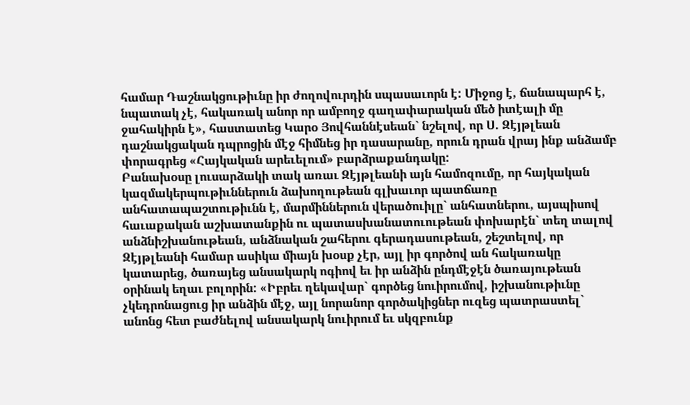համար Դաշնակցութիւնը իր ժողովուրդին սպասաւորն է: Միջոց է, ճանապարհ է, նպատակ չէ, հակառակ անոր որ ամբողջ գաղափարական մեծ իտէալի մը ջահակիրն է», հաստատեց Կարօ Յովհաննէսեան` նշելով, որ Ս. Զէյթլեան դաշնակցական դպրոցին մէջ հիմնեց իր դասարանը, որուն դրան վրայ ինք անձամբ փորագրեց «Հայկական արեւելում» բարձրաքանդակը:
Բանախօսը լուսարձակի տակ առաւ Զէյթլեանի այն համոզումը, որ հայկական կազմակերպութիւններուն ձախողութեան գլխաւոր պատճառը անհատապաշտութիւնն է, մարմիններուն վերածուիլը` անհատներու, այսպիսով հաւաքական աշխատանքին ու պատասխանատուութեան փոխարէն` տեղ տալով անձնիշխանութեան, անձնական շահերու գերադասութեան, շեշտելով, որ Զէյթլեանի համար ասիկա միայն խօսք չէր, այլ իր գործով ան հակառակը կատարեց, ծառայեց անսակարկ ոգիով եւ իր անձին ընդմէջէն ծառայութեան օրինակ եղաւ բոլորին: «Իբրեւ ղեկավար` գործեց նուիրումով, իշխանութիւնը չկեդրոնացուց իր անձին մէջ, այլ նորանոր գործակիցներ ուզեց պատրաստել` անոնց հետ բաժնելով անսակարկ նուիրում եւ սկզբունք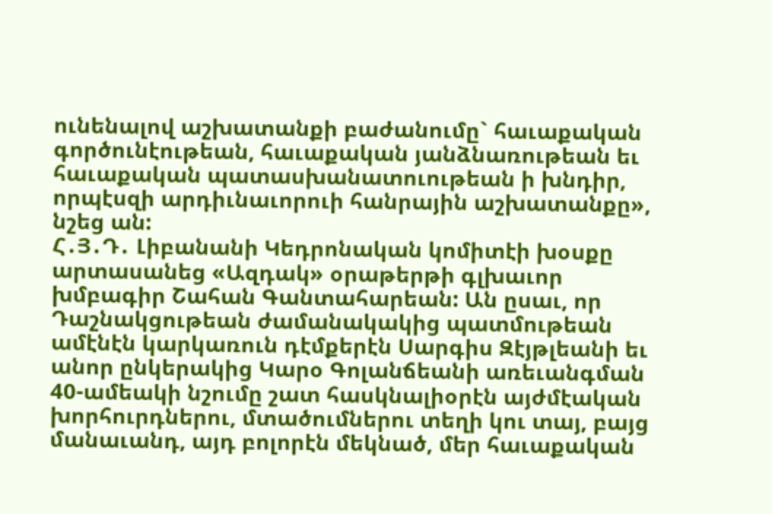ունենալով աշխատանքի բաժանումը` հաւաքական գործունէութեան, հաւաքական յանձնառութեան եւ հաւաքական պատասխանատուութեան ի խնդիր, որպէսզի արդիւնաւորուի հանրային աշխատանքը», նշեց ան:
Հ․Յ․Դ․ Լիբանանի Կեդրոնական կոմիտէի խօսքը արտասանեց «Ազդակ» օրաթերթի գլխաւոր խմբագիր Շահան Գանտահարեան: Ան ըսաւ, որ Դաշնակցութեան ժամանակակից պատմութեան ամէնէն կարկառուն դէմքերէն Սարգիս Զէյթլեանի եւ անոր ընկերակից Կարօ Գոլանճեանի առեւանգման 40-ամեակի նշումը շատ հասկնալիօրէն այժմէական խորհուրդներու, մտածումներու տեղի կու տայ, բայց մանաւանդ, այդ բոլորէն մեկնած, մեր հաւաքական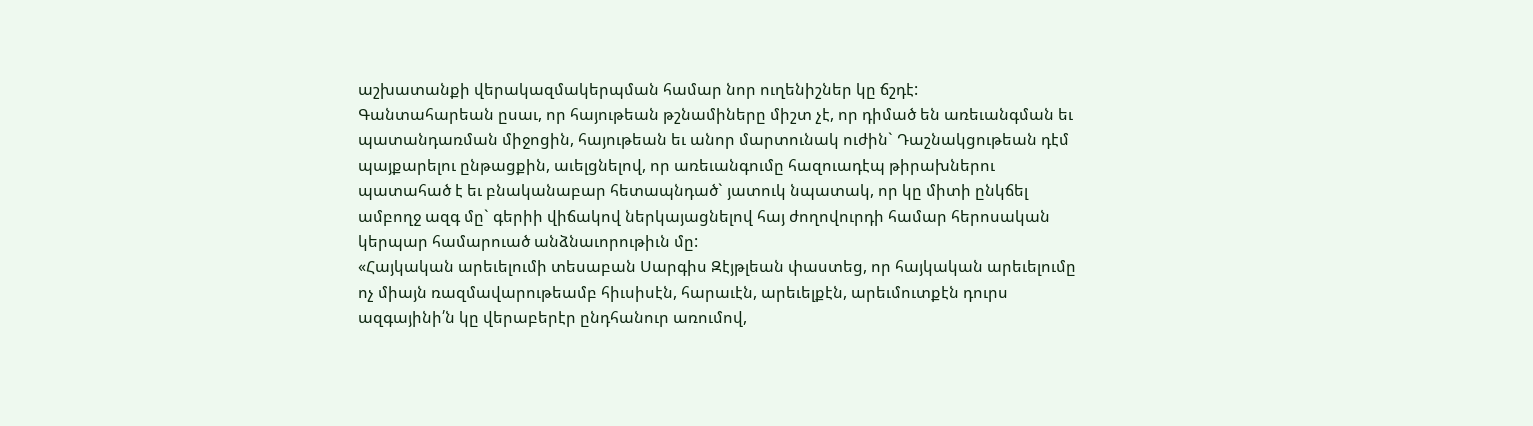աշխատանքի վերակազմակերպման համար նոր ուղենիշներ կը ճշդէ:
Գանտահարեան ըսաւ, որ հայութեան թշնամիները միշտ չէ, որ դիմած են առեւանգման եւ պատանդառման միջոցին, հայութեան եւ անոր մարտունակ ուժին` Դաշնակցութեան դէմ պայքարելու ընթացքին, աւելցնելով, որ առեւանգումը հազուադէպ թիրախներու պատահած է եւ բնականաբար հետապնդած` յատուկ նպատակ, որ կը միտի ընկճել ամբողջ ազգ մը` գերիի վիճակով ներկայացնելով հայ ժողովուրդի համար հերոսական կերպար համարուած անձնաւորութիւն մը:
«Հայկական արեւելումի տեսաբան Սարգիս Զէյթլեան փաստեց, որ հայկական արեւելումը ոչ միայն ռազմավարութեամբ հիւսիսէն, հարաւէն, արեւելքէն, արեւմուտքէն դուրս ազգայինի՛ն կը վերաբերէր ընդհանուր առումով,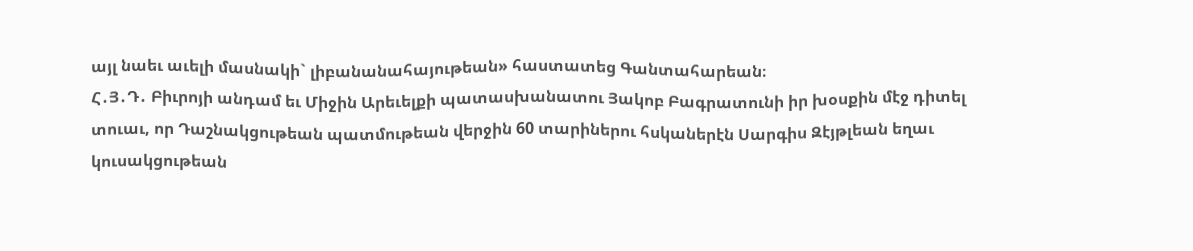այլ նաեւ աւելի մասնակի` լիբանանահայութեան» հաստատեց Գանտահարեան։
Հ․Յ․Դ․ Բիւրոյի անդամ եւ Միջին Արեւելքի պատասխանատու Յակոբ Բագրատունի իր խօսքին մէջ դիտել տուաւ, որ Դաշնակցութեան պատմութեան վերջին 60 տարիներու հսկաներէն Սարգիս Զէյթլեան եղաւ կուսակցութեան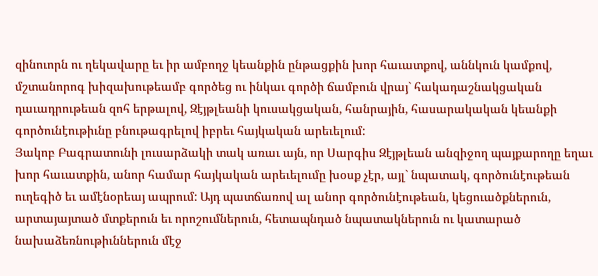զինուորն ու ղեկավարը եւ իր ամբողջ կեանքին ընթացքին խոր հաւատքով, աննկուն կամքով, մշտանորոգ խիզախութեամբ գործեց ու ինկաւ գործի ճամբուն վրայ` հակադաշնակցական դաւադրութեան զոհ երթալով, Զէյթլեանի կուսակցական, հանրային, հասարակական կեանքի գործունէութիւնը բնութագրելով իբրեւ հայկական արեւելում:
Յակոբ Բագրատունի լուսարձակի տակ առաւ այն, որ Սարգիս Զէյթլեան անզիջող պայքարողը եղաւ խոր հաւատքին, անոր համար հայկական արեւելումը խօսք չէր, այլ` նպատակ, գործունէութեան ուղեգիծ եւ ամէնօրեայ ապրում: Այդ պատճառով ալ անոր գործունէութեան, կեցուածքներուն, արտայայտած մտքերուն եւ որոշումներուն, հետապնդած նպատակներուն ու կատարած նախաձեռնութիւններուն մէջ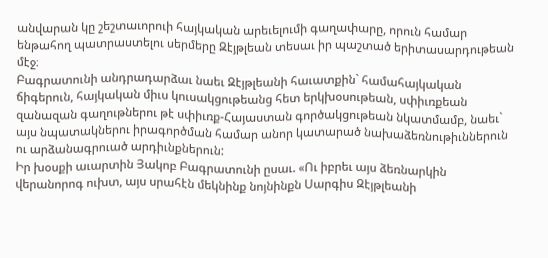անվարան կը շեշտաւորուի հայկական արեւելումի գաղափարը, որուն համար ենթահող պատրաստելու սերմերը Զէյթլեան տեսաւ իր պաշտած երիտասարդութեան մէջ։
Բագրատունի անդրադարձաւ նաեւ Զէյթլեանի հաւատքին` համահայկական ճիգերուն, հայկական միւս կուսակցութեանց հետ երկխօսութեան, սփիւռքեան զանազան գաղութներու թէ սփիւռք-Հայաստան գործակցութեան նկատմամբ, նաեւ` այս նպատակներու իրագործման համար անոր կատարած նախաձեռնութիւններուն ու արձանագրուած արդիւնքներուն:
Իր խօսքի աւարտին Յակոբ Բագրատունի ըսաւ. «Ու իբրեւ այս ձեռնարկին վերանորոգ ուխտ, այս սրահէն մեկնինք նոյնինքն Սարգիս Զէյթլեանի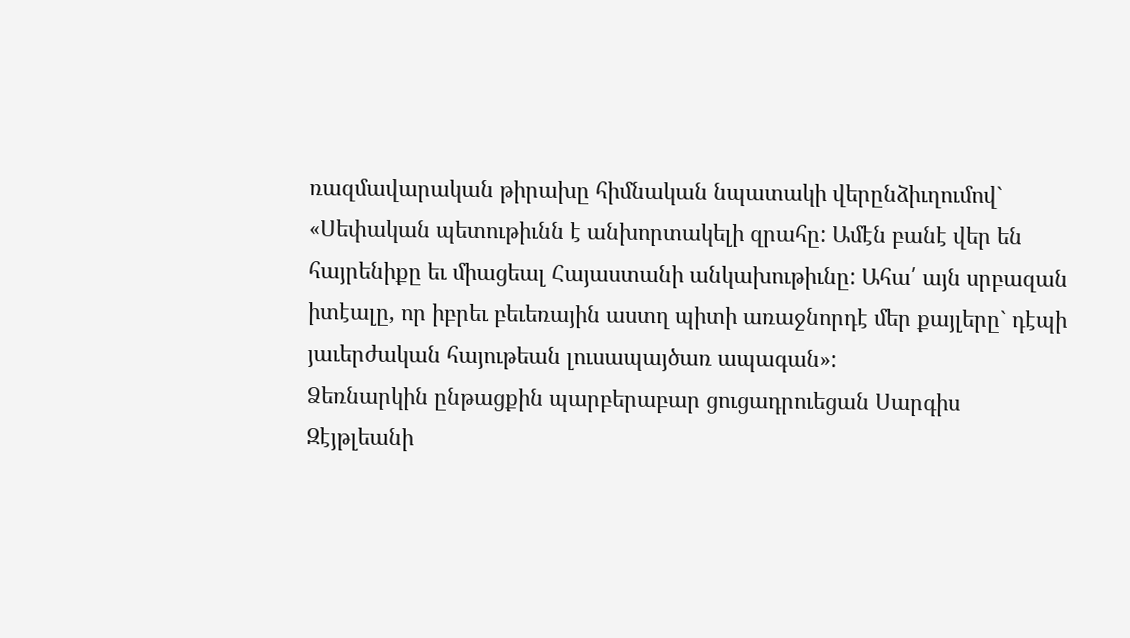ռազմավարական թիրախը հիմնական նպատակի վերընձիւղումով` «Սեփական պետութիւնն է անխորտակելի զրահը: Ամէն բանէ վեր են հայրենիքը եւ միացեալ Հայաստանի անկախութիւնը: Ահա՛ այն սրբազան իտէալը, որ իբրեւ բեւեռային աստղ պիտի առաջնորդէ մեր քայլերը` դէպի յաւերժական հայութեան լուսապայծառ ապագան»:
Ձեռնարկին ընթացքին պարբերաբար ցուցադրուեցան Սարգիս Զէյթլեանի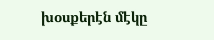խօսքերէն մէկը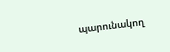պարունակող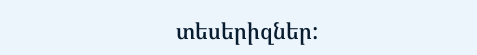տեսերիզներ: